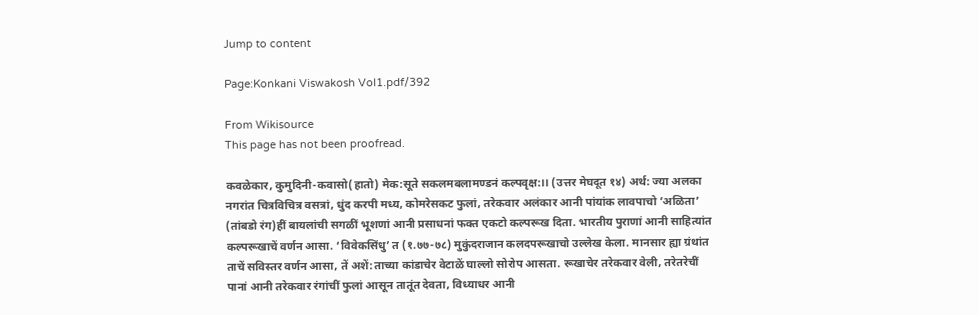Jump to content

Page:Konkani Viswakosh Vol1.pdf/392

From Wikisource
This page has not been proofread.

कवळेकार, कुमुदिनी-कवासो(हातो) मेक:सूते सकलमबलामण्डनं कल्पवृक्ष:।। (उत्तर मेघदूत १४) अर्थ: ज्या अलका नगरांत चित्रविचित्र वसत्रां, धुंद करपी मध्य, कोमरेसकट फुलां, तरेकवार अलंकार आनी पांयांक लावपाचो ’अळिता’ (तांबडो रंग)हीं बायलांची सगळीं भूशणां आनी प्रसाधनां फक्त एकटो कल्परूख दिता. भारतीय पुराणां आनी साहित्यांत कल्परूखाचें वर्णन आसा. ‘विवेकसिंधु’ त (१.७७-७८) मुकुंदराजान कलदपरूखाचो उल्लेख केला. मानसार ह्या ग्रंथांत ताचें सविस्तर वर्णन आसा, तें अशें:ताच्या कांडाचेर वेटाळें घाल्लो सोरोप आसता. रूखाचेर तरेकवार वेली, तरेतरेचीं पानां आनी तरेकवार रंगांचीं फुलां आसून तातूंत देवता, विध्याधर आनी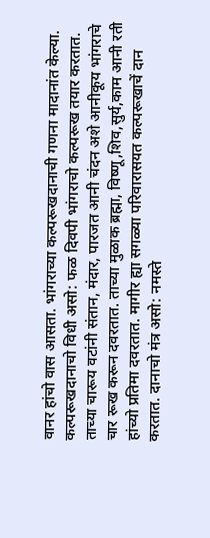वानर हांचो वास आसता. भांगराच्या कल्परूखदानाची गणना मादानांत केल्या. कल्परूखदानाचो विधी असो: फळ दिवपी भांगराचो कल्परूख तयार करतात. ताच्या चारूय वटांनी संतान, मंदार, पारजत आनी चंदन अशे आनीकूय भांगराचे चार रूख करून दवरतात. ताच्या मुळाक ब्रह्मा, विष्णू,शिव,सुर्य,काम आनी रती हांच्यो प्रतिमा दवरतात. मागीर ह्या सगळ्या परिवारासयत कल्परूखाचें दान करतात. दानाचो मंत्र असो: नमस्ते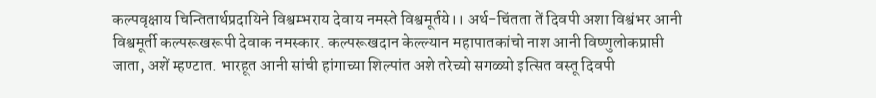कल्पवृक्षाय चिन्तितार्थप्रदायिने विश्वम्भराय देवाय नमस्ते विश्वमूर्तये।। अर्थ-चिंतता तें दिवपी अशा विश्वंभर आनी विश्वमूर्ती कल्परूखरूपी देवाक नमस्कार. कल्परूखदान केल्ल्यान महापातकांचो नाश आनी विष्णुलोकप्राप्ती जाता, अशें म्हण्टात. भारहूत आनी सांची हांगाच्या शिल्पांत अशे तरेच्यो सगळ्यो इत्सित वस्तू दिवपी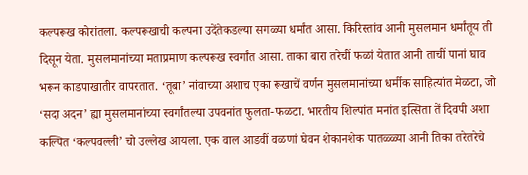कल्परूख कोरांतला. कल्परूखाची कल्पना उदेंतेकडल्या सगळ्या धर्मांत आसा. किरिस्तांव आनी मुसलमान धर्मांतूय ती दिसून येता. मुसलमानांच्या मताप्रमाण कल्परूख स्वर्गांत आसा. ताका बारा तरेचीं फळां येतात आनी ताचीं पानां घाव भरून काडपाखातीर वापरतात. ‘तूबा’ नांवाच्या अशाच एका रूखाचें वर्णन मुसलमानांच्या धर्मीक साहित्यांत मेळटा, जो ‘सदा अदन’ ह्या मुसलमानांच्या स्वर्गांतल्या उपवनांत फुलता-फळटा. भारतीय शिल्पांत मनांत इत्सिता तें दिवपी अशा कल्पित ‘कल्पवल्ली’ चो उल्लेख आयला. एक वाल आडवीं वळणां घेवन शेकानशेक पातळ्ळ्या आनी तिका तरेतरेचे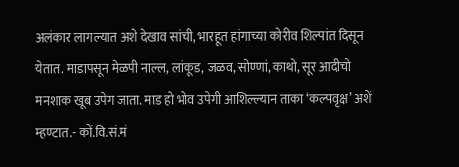अलंकार लागल्यात अशे देखाव सांची, भारहूत हांगाच्या कोरीव शिल्पांत दिसून येतात. माडापसून मेळपी नाल्ल, लांकूड, जळव, सोण्णां, काथो, सूर आदीचो मनशाक खूब उपेग जाता. माड हो भोव उपेगी आशिल्ल्यान ताका ‘कल्पवृक्ष’ अशें म्हण्टात.- कों.वि.सं.मं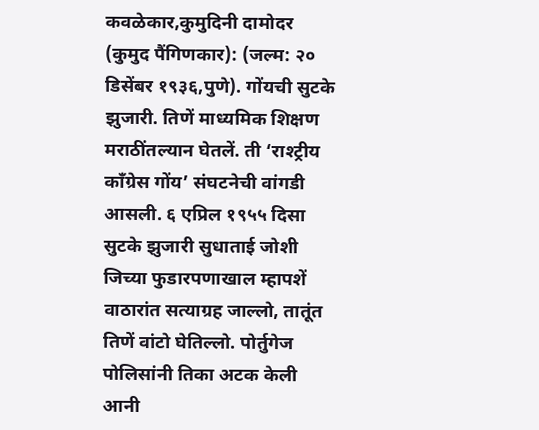कवळेकार,कुमुदिनी दामोदर (कुमुद पैंगिणकार): (जल्म: २० डिसेंबर १९३६,पुणे). गोंयची सुटके झुजारी. तिणें माध्यमिक शिक्षण मराठींतल्यान घेतलें. ती ‘राश्ट्रीय कॉंग्रेस गोंय’ संघटनेची वांगडी आसली. ६ एप्रिल १९५५ दिसा सुटके झुजारी सुधाताई जोशी जिच्या फुडारपणाखाल म्हापशें वाठारांत सत्याग्रह जाल्लो, तातूंत तिणें वांटो घेतिल्लो. पोर्तुगेज पोलिसांनी तिका अटक केली आनी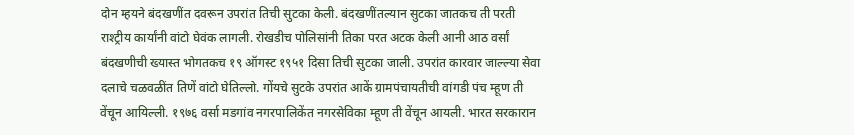दोन म्हयने बंदखणींत दवरून उपरांत तिची सुटका केली. बंदखणींतल्यान सुटका जातकच ती परती राश्ट्रीय कार्यांनी वांटो घेवंक लागली. रोखडीच पोलिसांनी तिका परत अटक केली आनी आठ वर्सां बंदखणीची ख्यास्त भोगतकच १९ ऑगस्ट १९५१ दिसा तिची सुटका जाली. उपरांत कारवार जाल्ल्या सेवा दलाचे चळवळींत तिणें वांटो घेतिल्लो. गोंयचे सुटके उपरांत आकें ग्रामपंचायतीची वांगडी पंच म्हूण ती वेंचून आयिल्ली. १९७६ वर्सा मडगांव नगरपालिकेंत नगरसेविका म्हूण ती वेंचून आयली. भारत सरकारान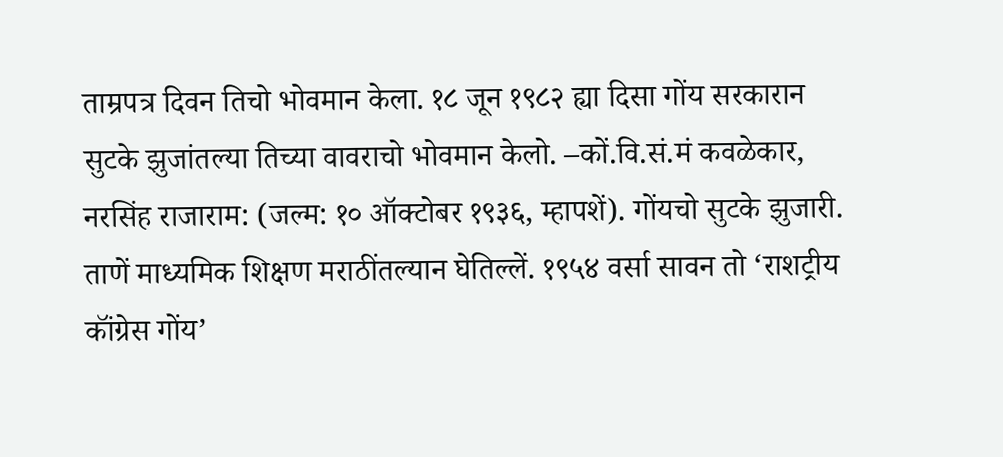ताम्रपत्र दिवन तिचो भोवमान केला. १८ जून १९८२ ह्या दिसा गोंय सरकारान सुटके झुजांतल्या तिच्या वावराचो भोवमान केलो. –कों.वि.सं.मं कवळेकार, नरसिंह राजाराम: (जल्म: १० ऑक्टोबर १९३६, म्हापशें). गोंयचो सुटके झुजारी. ताणें माध्यमिक शिक्षण मराठींतल्यान घेतिल्लें. १९५४ वर्सा सावन तो ‘राशट्रीय कॉंग्रेस गोंय’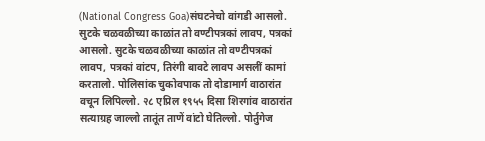(National Congress Goa)संघटनेचो वांगडी आसलो. सुटके चळवळीच्या काळांत तो वण्टीपत्रकां लावप, पत्रकां आसलो. सुटके चळवळीच्या काळांत तो वण्टीपत्रकां लावप, पत्रकां वांटप, तिरंगी बावटे लावप असलीं कामां करतालो. पोलिसांक चुकोवपाक तो दोडामार्ग वाठारांत वचून लिपिल्लो. २८ एप्रिल १९५५ दिसा शिरगांव वाठारांत सत्याग्रह जाल्लो तातूंत ताणें वांटो घेतिल्लो. पोर्तुगेज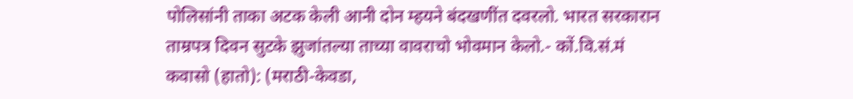पोलिसांनी ताका अटक केली आनी दोन म्हयने बंदखणींत दवरलो. भारत सरकारान ताम्रपत्र दिवन सुटके झुजांतल्या ताच्या वावराचो भोवमान केलो.- कों.वि.सं.मं कवासो (हातो): (मराठी-केवडा,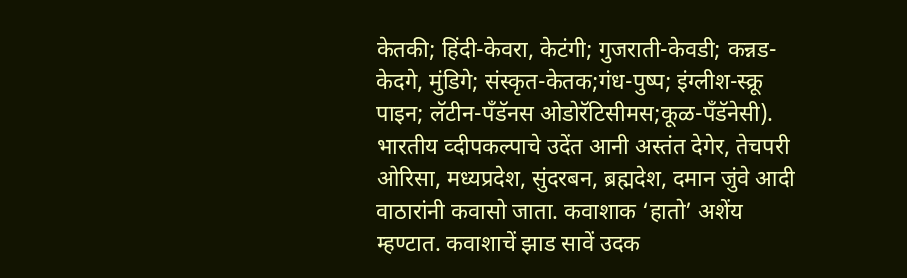केतकी; हिंदी-केवरा, केटंगी; गुजराती-केवडी; कन्नड-केदगे, मुंडिगे; संस्कृत-केतक;गंध-पुष्प; इंग्लीश-स्क्रू पाइन; लॅटीन-पॅंडॅनस ओडोरॅटिसीमस;कूळ-पॅंडॅनेसी). भारतीय व्दीपकल्पाचे उदेंत आनी अस्तंत देगेर, तेचपरी ओरिसा, मध्यप्रदेश, सुंदरबन, ब्रह्मदेश, दमान जुंवे आदी वाठारांनी कवासो जाता. कवाशाक ‘हातो’ अशेंय म्हण्टात. कवाशाचें झाड सावें उदक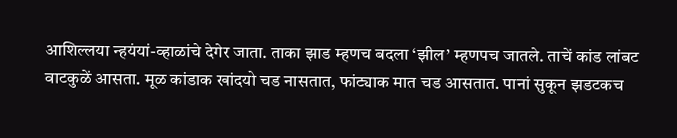आशिल्लया न्हयंयां-व्हाळांचे देगेर जाता. ताका झाड म्हणच बदला ‘झील’ म्हणपच जातले. ताचें कांड लांबट वाटकुळें आसता. मूळ कांडाक खांदयो चड नासतात, फांट्याक मात चड आसतात. पानां सुकून झडटकच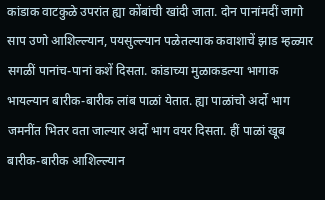कांडाक वाटकुळे उपरांत ह्या कोंबांची खांदी जाता. दोन पानांमदीं जागो साप उणो आशिल्ल्यान, पयसुल्ल्यान पळेतल्याक कवाशाचें झाड म्हळ्यार सगळीं पानांच-पानां कशें दिसता. कांडाच्या मुळाकडल्या भागाक भायल्यान बारीक-बारीक लांब पाळां येतात. ह्या पाळांचो अर्दो भाग जमनींत भितर वता जाल्यार अर्दो भाग वयर दिसता. हीं पाळां खूब बारीक-बारीक आशिल्ल्यान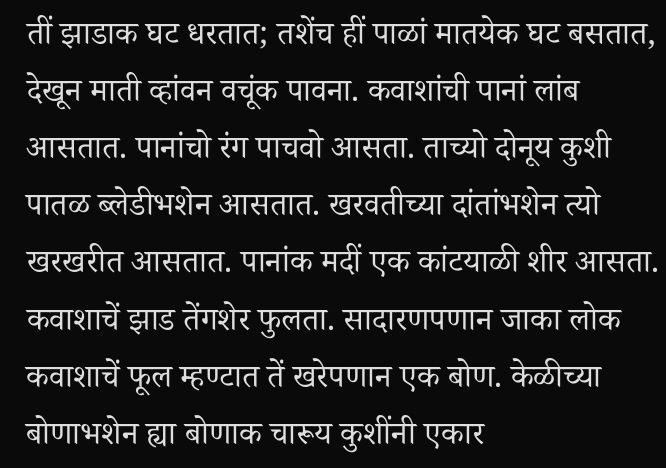तीं झाडाक घट धरतात; तशेंच हीं पाळां मातयेक घट बसतात, देखून माती व्हांवन वचूंक पावना. कवाशांची पानां लांब आसतात. पानांचो रंग पाचवो आसता. ताच्यो दोनूय कुशी पातळ ब्लेडीभशेन आसतात. खरवतीच्या दांतांभशेन त्यो खरखरीत आसतात. पानांक मदीं एक कांटयाळी शीर आसता. कवाशाचें झाड तेंगशेर फुलता. सादारणपणान जाका लोक कवाशाचें फूल म्हण्टात तें खरेपणान एक बोण. केळीच्या बोणाभशेन ह्या बोणाक चारूय कुशींनी एकार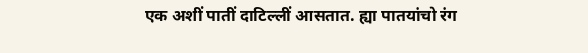एक अशीं पातीं दाटिल्लीं आसतात. ह्या पातयांचो रंग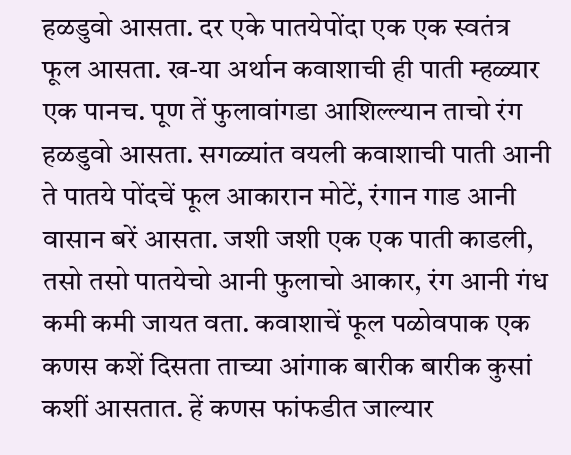हळडुवो आसता. दर एके पातयेपोंदा एक एक स्वतंत्र फूल आसता. ख-या अर्थान कवाशाची ही पाती म्हळ्यार एक पानच. पूण तें फुलावांगडा आशिल्ल्यान ताचो रंग हळडुवो आसता. सगळ्यांत वयली कवाशाची पाती आनी ते पातये पोंदचें फूल आकारान मोटें, रंगान गाड आनी वासान बरें आसता. जशी जशी एक एक पाती काडली, तसो तसो पातयेचो आनी फुलाचो आकार, रंग आनी गंध कमी कमी जायत वता. कवाशाचें फूल पळोवपाक एक कणस कशें दिसता ताच्या आंगाक बारीक बारीक कुसां कशीं आसतात. हें कणस फांफडीत जाल्यार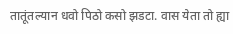तातूंतल्यान धवो पिठो कसो झडटा. वास येता तो ह्या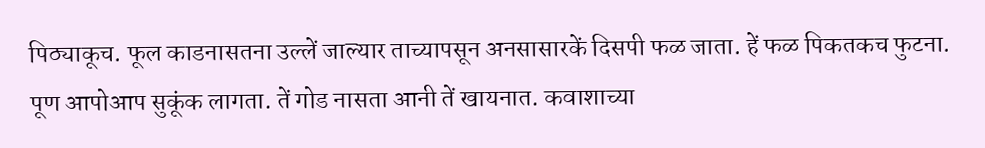पिठ्याकूच. फूल काडनासतना उल्लें जाल्यार ताच्यापसून अनसासारकें दिसपी फळ जाता. हें फळ पिकतकच फुटना. पूण आपोआप सुकूंक लागता. तें गोड नासता आनी तें खायनात. कवाशाच्या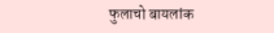फुलाचो बायलांक